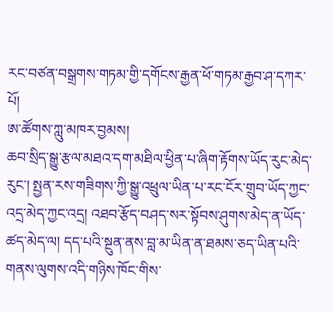རང་བཙན་བསྒྲགས་གཏམ་གྱི་དགོངས་རྒྱན་ཕོ་གཏམ་རྒྱབ་ཤ་དཀར་པོ།
ཨ་ཚོགས་ཀླུ་མཁར་བྱམས།
ཆབ་སྲིད་སྒྱུ་རྩལ་མཐའ་དག་མཐིལ་ཕྱིན་པ་ཞིག་རྟོགས་ཡོད་རུང་མེད་རུང་། སྤྱན་རས་གཟིགས་ཀྱི་སྒྱུ་འཕྲུལ་ཡིན་པ་རང་ངོར་གྲུབ་ཡོད་ཀྱང་འདྲ་མེད་ཀྱང་འདྲ། འཐབ་རྩོད་བཤད་སར་སྟོབས་ཤུགས་མེད་ན་ཡོད་ཚད་མེད་ལ། དད་པའི་སྔུན་ནས་བླ་མ་ཡིན་ན་ཐམས་ཅད་ཡིན་པའི་གནས་ལུགས་འདི་གཉིས་ཁོང་གིས་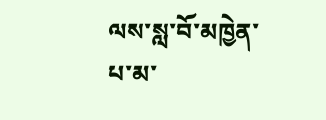ལས་སླ་བོ་མཁྱེན་པ་མ་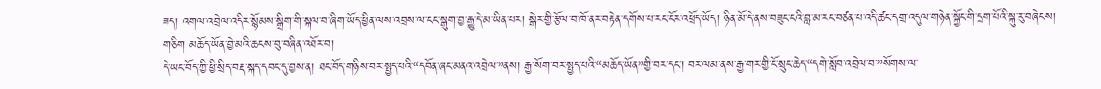ཟད། འགལ་འབྲེལ་འདིར་སྙོམས་སྒྲིག་གི་སྐལ་བ་ཞིག་ཡོད་ཕྱིན་ལས་འབྲས་ལ་ངང་སྒུག་བྱ་རྒྱུ་དེ་མ་ཡིན་པར། སྒེར་གྱི་རྩོལ་བ་ཁོ་ནར་བརྟེན་དགོས་པ་རང་ངོར་འཕྲོད་ཡོད། ཉིན་མོ་དེ་ནས་བཟུང་ངའི་བླ་མ་རང་བཙན་པ་འདི་ཚང་དགྲ་འདུལ་གཉེན་སྐྱོང་གི་དྲག་པོའི་སྐུ་རུ་བཞེངས།
གཅིག མཆོད་ཡོན་བྱེ་མའི་ཆངས་བུ་བཞིན་འཐོར་བ།
དེ་ཡང་བོད་ཀྱི་ཕྱི་སྲིད་བརྡ་སྐད་དབང་དུ་བྱས་ན། ཐང་བོད་གཉིས་བར་སྤྱད་པའི་“དབོན་ཞང་མནའ་འབྲེལ་”ནས། རྒྱ་སོག་བར་སྤྱད་པའི་“མཆོད་ཡོན”གྱི་བར་དང་། བར་ལམ་ནས་རྒྱ་གར་གྱི་ངོ་སྲུང་ཆེད་“དགེ་སློབ་འབྲེལ་བ་”སོགས་ལ་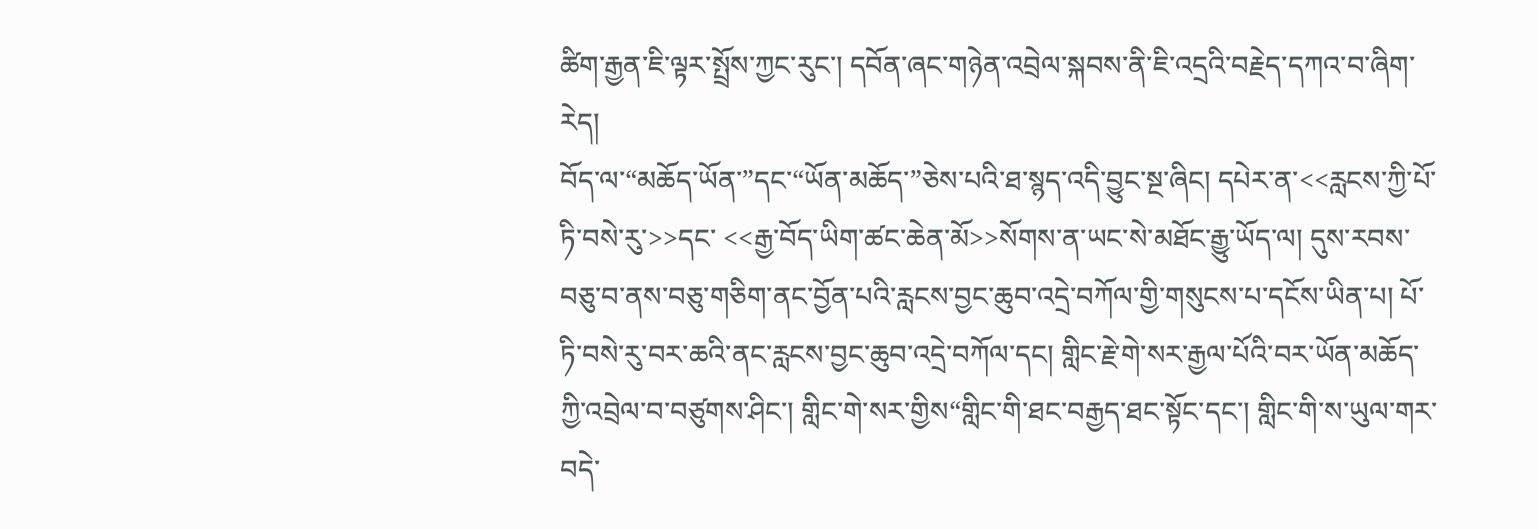ཚིག་རྒྱན་ཇི་ལྟར་སྤྲོས་ཀྱང་རུང་། དབོན་ཞང་གཉེན་འབྲེལ་སྐབས་ནི་ཇི་འདྲའི་བརྗེད་དཀའ་བ་ཞིག་རེད།
བོད་ལ་“མཆོད་ཡོན་”དང་“ཡོན་མཆོད་”ཅེས་པའི་ཐ་སྙད་འདི་བྱུང་སྔ་ཞིང། དཔེར་ན་<<རླངས་ཀྱི་པོ་ཏི་བསེ་རུ་>>དང་ <<རྒྱ་བོད་ཡིག་ཚང་ཆེན་མོ>>སོགས་ན་ཡང་སེ་མཐོང་རྒྱུ་ཡོད་ལ། དུས་རབས་བཅུ་བ་ནས་བཅུ་གཅིག་ནང་བྱོན་པའི་རླངས་བྱང་ཆུབ་འདྲེ་བཀོལ་གྱི་གསུངས་པ་དངོས་ཡིན་པ། པོ་ཏི་བསེ་རུ་བར་ཆའི་ནང་རླངས་བྱང་ཆུབ་འདྲེ་བཀོལ་དང། གླིང་རྗེ་གེ་སར་རྒྱལ་པོའི་བར་ཡོན་མཆོད་ཀྱི་འབྲེལ་བ་བཙུགས་ཤིང་། གླིང་གེ་སར་གྱིས“གླིང་གི་ཐང་བརྒྱད་ཐང་སྟོང་དང་། གླིང་གི་ས་ཡུལ་གར་བདེ་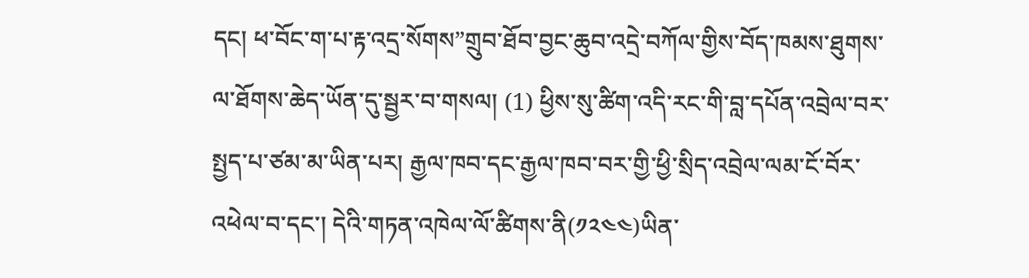དང། ཕ་བོང་ག་པ་རྟ་འདྲ་སོགས”གྲུབ་ཐོབ་བྱང་ཆུབ་འདྲེ་བཀོལ་གྱིས་བོད་ཁམས་ཐུགས་ལ་ཐོགས་ཆེད་ཡོན་དུ་སྦྱར་བ་གསལ། (1) ཕྱིས་སུ་ཚིག་འདི་རང་གི་བླ་དཔོན་འབྲེལ་བར་སྤྱད་པ་ཙམ་མ་ཡིན་པར། རྒྱལ་ཁབ་དང་རྒྱལ་ཁབ་བར་གྱི་ཕྱི་སྲིད་འབྲེལ་ལམ་ངོ་བོར་འཕེལ་བ་དང་། དེའི་གཏན་འཁེལ་ལོ་ཚིགས་ནི(༡༢༤༤)ཡིན་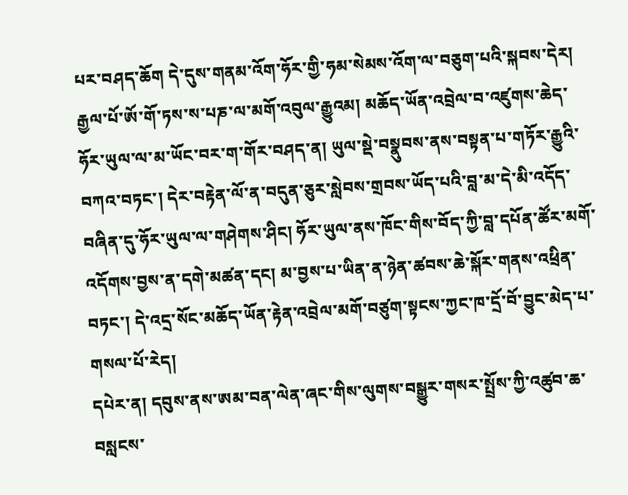པར་བཤད་ཆོག དེ་དུས་གནམ་འོག་ཧོར་གྱི་ཧམ་སེམས་འོག་ལ་བཅུག་པའི་སྐབས་དེར། རྒྱལ་པོ་ཨོ་གོ་ཏས་ས་པཎ་ལ་མགོ་འབུལ་རྒྱུའམ། མཆོད་ཡོན་འབྲེལ་བ་འཛུགས་ཆེད་ཧོར་ཡུལ་ལ་མ་ཡོང་བར་ག་གོར་བཤད་ན། ཡུལ་སྡེ་བསྣུབས་ནས་བསྟན་པ་གཏོར་རྒྱུའི་བཀའ་བཏང་། དེར་བརྟེན་ལོ་ན་བདུན་ཅུར་སླེབས་གྲབས་ཡོད་པའི་བླ་མ་དེ་མི་འདོད་བཞིན་དུ་ཧོར་ཡུལ་ལ་གཤེགས་ཤིང། ཧོར་ཡུལ་ནས་ཁོང་གིས་བོད་ཀྱི་བླ་དཔོན་ཚོར་མགོ་འདོགས་བྱས་ན་དགེ་མཚན་དང། མ་བྱས་པ་ཡིན་ན་ཉེན་ཚབས་ཆེ་སྐོར་གནས་འཕྲིན་བཏང་། དེ་འདྲ་སོང་མཆོད་ཡོན་རྟེན་འབྲེལ་མགོ་བཙུག་སྟངས་ཀྱང་ཁ་དྲོ་བོ་བྱུང་མེད་པ་གསལ་པོ་རེད།
དཔེར་ན། དབུས་ནས་ཨམ་བན་ལེན་ཞང་གིས་ལུགས་བསྒྱུར་གསར་སྤྲོས་ཀྱི་འཚུབ་ཆ་བསླངས་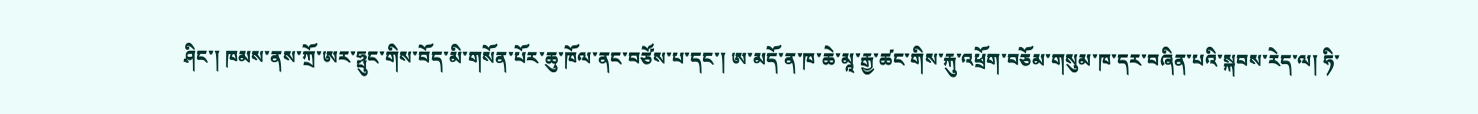ཤིང་། ཁམས་ནས་ཀྲོ་ཨར་ཧྤུང་གིས་བོད་མི་གསོན་པོར་ཆུ་ཁོལ་ནང་བཙོས་པ་དང་། ཨ་མདོ་ན་ཁ་ཆེ་མཱ་རྒྱ་ཚང་གིས་རྐུ་འཕྲོག་བཅོམ་གསུམ་ཁ་དར་བཞིན་པའི་སྐབས་རེད་ལ། ཧི་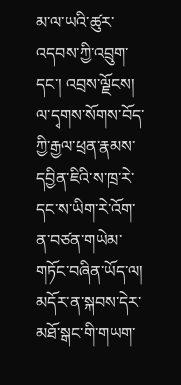མ་ལ་ཡའི་ཚུར་འདབས་ཀྱི་འབྲུག་དང་། འབྲས་ལྗོངས། ལ་དྭགས་སོགས་བོད་ཀྱི་རྒྱལ་ཕྲན་རྣམས་དབྱིན་ཇིའི་ས་ཁྲ་རེ་དང་ས་ཡིག་རེ་འོག་ན་བཙན་གཡེམ་གཏོང་བཞིན་ཡོད་ལ། མདོར་ན་སྐབས་དེར་མཐོ་སྒང་གི་གཡག་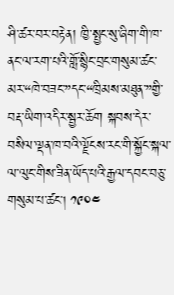ཤི་ཚར་བར་བརྟེན། ཁྱི་སྤྱང་སུ་ཞིག་གི་ཁ་ནང་ལ་རག་པའི་གློ་སྙིང་བྲང་གསུམ་ཚང་མར་“ཁེ་བཟང་”དང་“ཁྲིམས་མཐུན་”གྱི་བརྡ་ཡིག་འདིར་སྦྱར་ཆོག སྐབས་དེར་བསིལ་ལྡན་ཁ་བའི་ལྗོངས་རང་གི་སྐྱོང་སྐལ་ལ་ལུང་གིས་ཟིན་ཡོད་པའི་རྒྱལ་དབང་བཅུ་གསུམ་པ་ཚང། ༡༩༠༤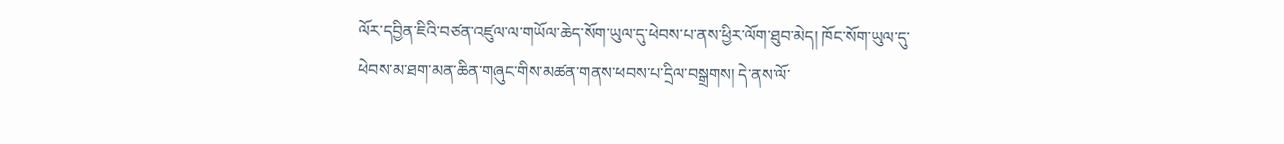ལོར་དབྱིན་ཇིའི་བཙན་འཛུལ་ལ་གཡོལ་ཆེད་སོག་ཡུལ་དུ་ཕེབས་པ་ནས་ཕྱིར་ལོག་ཐུབ་མེད། ཁོང་སོག་ཡུལ་དུ་ཕེབས་མ་ཐག་མན་ཆིན་གཞུང་གིས་མཚན་གནས་ཕབས་པ་དྲིལ་བསྒྲགས། དེ་ནས་ལོ་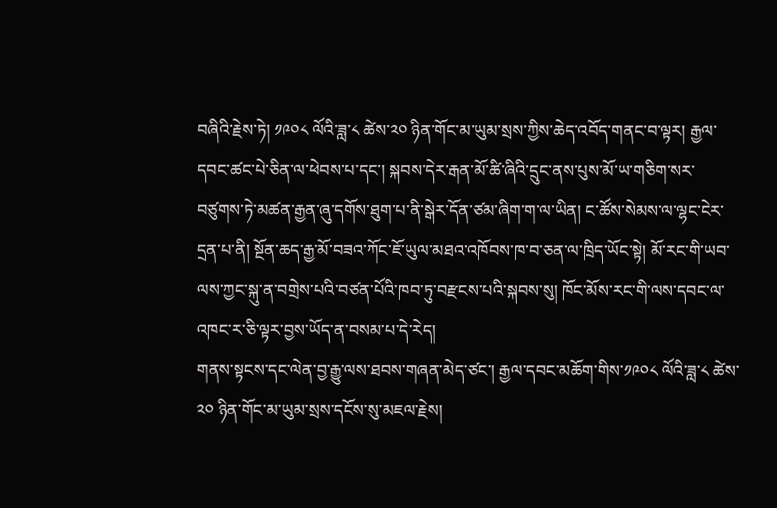བཞིའི་རྗེས་ཏེ། ༡༩༠༨ ལོའི་ཟླ་༨ ཚེས་༢༠ ཉིན་གོང་མ་ཡུམ་སྲས་ཀྱིས་ཆེད་འབོད་གནང་བ་ལྟར། རྒྱལ་དབང་ཚང་པེ་ཅིན་ལ་ཕེབས་པ་དང་། སྐབས་དེར་རྒན་མོ་ཚི་ཞིའི་དྲུང་ནས་པུས་མོ་ཡ་གཅིག་སར་བཙུགས་ཏེ་མཚན་རྒྱན་ཞུ་དགོས་ཐུག་པ་ནི་སྒེར་དོན་ཙམ་ཞིག་ག་ལ་ཡིན། ང་ཚོས་སེམས་ལ་ལྷང་ངེར་དྲན་པ་ནི། སྔོན་ཆད་རྒྱ་མོ་བཟའ་ཀོང་ཇོ་ཡུལ་མཐའ་འཁོབས་ཁ་བ་ཅན་ལ་ཁྲིད་ཡོང་སྟེ། མོ་རང་གི་ཡབ་ལས་ཀྱང་སྐུ་ན་བགྲེས་པའི་བཙན་པོའི་ཁབ་ཏུ་བརྫངས་པའི་སྐབས་སུ། ཁོང་མོས་རང་གི་ལས་དབང་ལ་འཁང་ར་ཅི་ལྟར་བྱས་ཡོད་ན་བསམ་པ་དེ་རེད།
གནས་སྟངས་དང་ལེན་བྱ་རྒྱུ་ལས་ཐབས་གཞན་མེད་ཙང་། རྒྱལ་དབང་མཆོག་གིས་༡༩༠༨ ལོའི་ཟླ་༨ ཚེས་༢༠ ཉིན་གོང་མ་ཡུམ་སྲས་དངོས་སུ་མཇལ་རྗེས།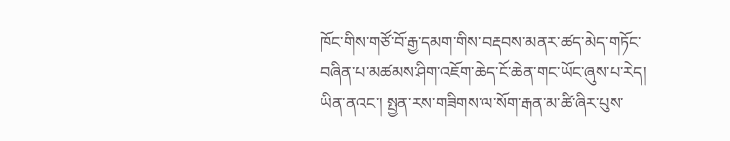ཁོང་གིས་གཙོ་བོ་རྒྱ་དམག་གིས་བརྡབས་མནར་ཚད་མེད་གཏོང་བཞིན་པ་མཚམས་ཤིག་འཇོག་ཆེད་ངོ་ཆེན་གང་ཡོང་ཞུས་པ་རེད། ཡིན་ནའང་། སྤྱན་རས་གཟིགས་ལ་སོག་རྒན་མ་ཚི་ཞིར་པུས་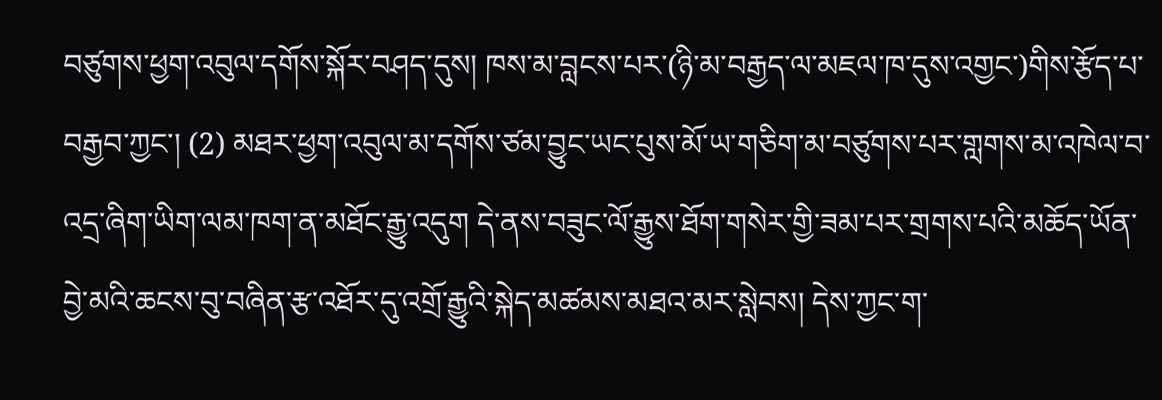བཙུགས་ཕྱག་འབུལ་དགོས་སྐོར་བཤད་དུས། ཁས་མ་བླངས་པར་(ཉི་མ་བརྒྱད་ལ་མཇལ་ཁ་དུས་འགྱང་)གིས་རྩོད་པ་བརྒྱབ་ཀྱང་། (2) མཐར་ཕྱག་འབུལ་མ་དགོས་ཙམ་བྱུང་ཡང་པུས་མོ་ཡ་གཅིག་མ་བཙུགས་པར་གླགས་མ་འཁེལ་བ་འདྲ་ཞིག་ཡིག་ལམ་ཁག་ན་མཐོང་རྒྱུ་འདུག དེ་ནས་བཟུང་ལོ་རྒྱུས་ཐོག་གསེར་གྱི་ཟམ་པར་གྲགས་པའི་མཆོད་ཡོན་བྱེ་མའི་ཆངས་བུ་བཞིན་རྩ་འཐོར་དུ་འགྲོ་རྒྱུའི་སྐེད་མཚམས་མཐའ་མར་སླེབས། དེས་ཀྱང་ག་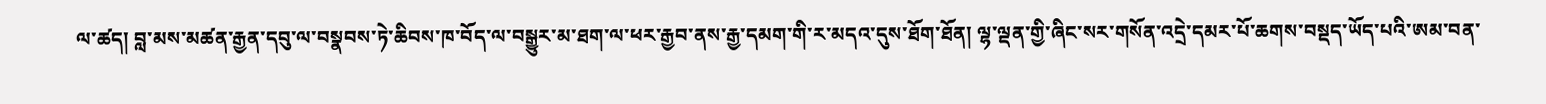ལ་ཚད། བླ་མས་མཚན་རྒྱན་དབུ་ལ་བསྣབས་ཏེ་ཆིབས་ཁ་བོད་ལ་བསྒྱུར་མ་ཐག་ལ་ཕར་རྒྱབ་ནས་རྒྱ་དམག་གི་ར་མདའ་དུས་ཐོག་ཐོན། ལྷ་ལྡན་གྱི་ཞིང་སར་གསོན་འདྲེ་དམར་པོ་ཆགས་བསྡད་ཡོད་པའི་ཨམ་བན་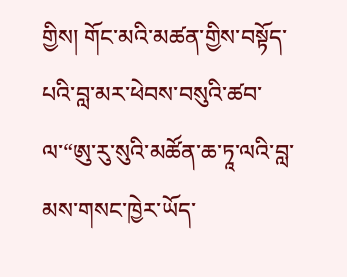གྱིས། གོང་མའི་མཚན་གྱིས་བསྟོད་པའི་བླ་མར་ཕེབས་བསུའི་ཚབ་ལ་“ཨུ་རུ་སུའི་མཚོན་ཆ་ཏཱ་ལའི་བླ་མས་གསང་ཁྱེར་ཡོད་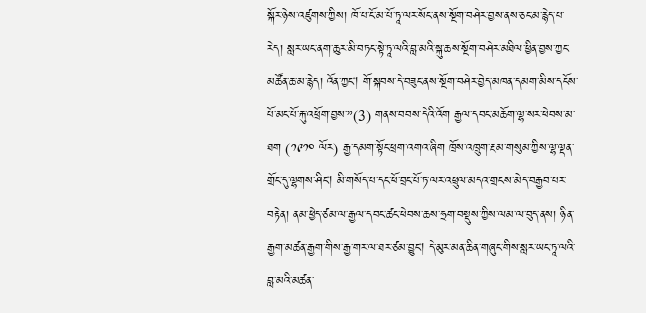སྐོར་ཉེས་འཛུགས་ཀྱིས། ཁོ་པ་ངོ་མ་པོ་ཏཱ་ལར་སོང་ནས་སྔོག་བཤེར་བྱས་ནས་ཅང་མ་རྙེད་པ་རེད། སླར་ཡང་ནག་ཆུར་མི་བཏང་སྟེ་ཏཱ་ལའི་བླ་མའི་སྐུ་ཆས་སྔོག་བཤེར་མཐིལ་ཕྱིན་བྱས་ཀྱང་མཚོན་ཆ་མ་རྙེད། འོན་ཀྱང། གོ་སྐབས་དེ་བཟུང་ནས་སྔོག་བཤེར་བྱེད་མཁན་དམག་མིས་དངོས་པོ་མང་པོ་རྐུ་འཕྲོག་བྱས་”(3) གནས་བབས་དེའི་འོག རྒྱལ་དབང་མཆོག་ལྷ་སར་ཕེབས་མ་ཐག (༡༩༡༠ ལོར) རྒྱ་དམག་སྟོང་ཕྲག་འགའ་ཞིག ཁྲོས་འཁྲུག་རྔམ་གསུམ་ཀྱིས་ལྷ་ལྡན་གྲོང་དུ་ལྷགས་ཤིང། མི་གསོད་པ་དང་ཕོ་བྲང་པོ་ཏ་ལར་འཕྲུལ་མདའ་གྲངས་མེད་བརྒྱབ་པར་བརྟེན། ནམ་ཕྱེད་ཙམ་ལ་རྒྱལ་དབང་ཚང་ཕེབས་ཆས་ཧྲག་བསྡུས་ཀྱིས་ལམ་ལ་བུད་ནས། ཉིན་རྒྱག་མཚན་རྒྱག་གིས་རྒྱ་གར་ལ་ཐར་ཙམ་བྱུང། དེ་མུར་མན་ཆིན་གཞུང་གིས་སླར་ཡང་ཏཱ་ལའི་བླ་མའི་མཚན་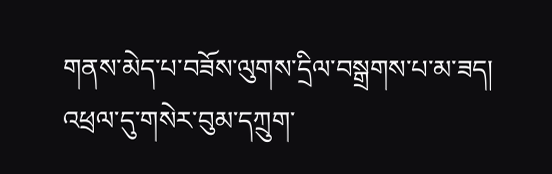གནས་མེད་པ་བཟོས་ལུགས་དྲིལ་བསྒྲགས་པ་མ་ཟད། འཕྲལ་དུ་གསེར་བུམ་དཀྲུག་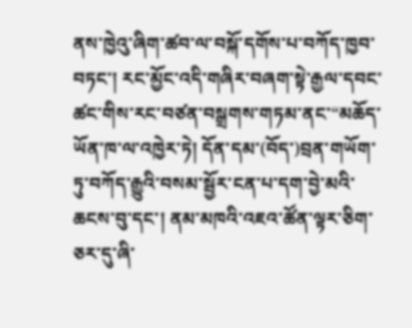ནས་ཁྱེའུ་ཞིག་ཚབ་ལ་བསྐོ་དགོས་པ་བཀོད་ཁྱབ་བཏང་། རང་མྱོང་འདི་གཞིར་བཞག་སྟེ་རྒྱལ་དབང་ཚང་གིས་རང་བཙན་བསྒྲགས་གཏམ་ནང་“མཆོད་ཡོན་ཁ་ལ་འཁྱེར་ཏེ། དོན་དམ་(བོད་)བྲན་གཡོག་ཏུ་བཀོད་རྒྱུའི་བསམ་སྦྱོར་ངན་པ་དག་བྱེ་མའི་ཆངས་བུ་དང་། ནམ་མཁའི་འཇའ་ཚོན་ལྟར་ཅིག་ཅར་དུ་ཞི་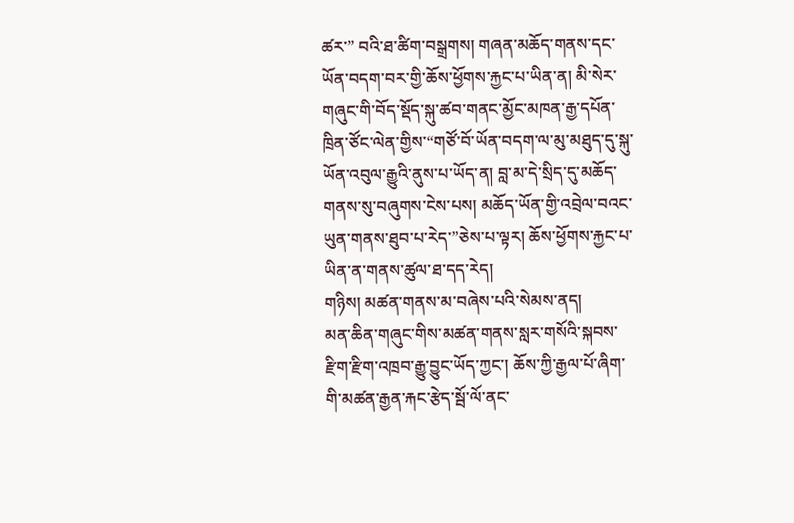ཚར་” བའི་ཐ་ཚིག་བསྒྲགས། གཞན་མཆོད་གནས་དང་ཡོན་བདག་བར་གྱི་ཆོས་ཕྱོགས་རྐྱང་པ་ཡིན་ན། མི་སེར་གཞུང་གི་བོད་སྡོད་སྐུ་ཚབ་གནང་མྱོང་མཁན་རྒྱ་དཔོན་ཁྲིན་ཙོང་ལེན་གྱིས་“གཙོ་བོ་ཡོན་བདག་ལ་མུ་མཐུད་དུ་སྐུ་ཡོན་འབུལ་རྒྱུའི་ནུས་པ་ཡོད་ན། བླ་མ་དེ་སྲིད་དུ་མཆོད་གནས་སུ་བཞུགས་ངེས་པས། མཆོད་ཡོན་གྱི་འབྲེལ་བའང་ཡུན་གནས་ཐུབ་པ་རེད་”ཅེས་པ་ལྟར། ཆོས་ཕྱོགས་རྐྱང་པ་ཡིན་ན་གནས་ཚུལ་ཐ་དད་རེད།
གཉིས། མཚན་གནས་མ་བཞེས་པའི་སེམས་ནད།
མན་ཆིན་གཞུང་གིས་མཚན་གནས་སླར་གསོའི་སྐབས་རྫིག་རྫིག་འཁྲབ་རྒྱུ་བྱུང་ཡོད་ཀྱང་། ཆོས་ཀྱི་རྒྱལ་པོ་ཞིག་གི་མཚན་རྒྱན་རྐང་རྩེད་སྦོ་ལོ་ནང་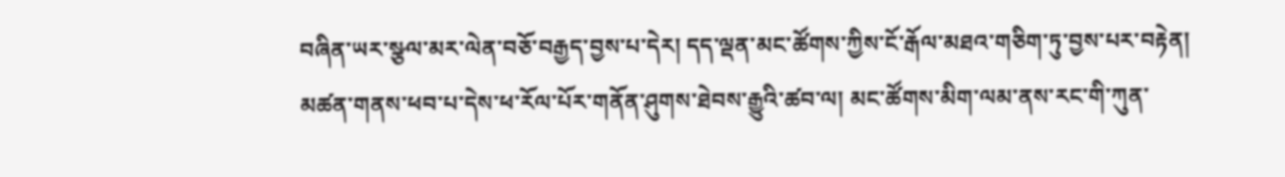བཞིན་ཡར་སྩལ་མར་ལེན་བཅོ་བརྒྱད་བྱས་པ་དེར། དད་ལྡན་མང་ཚོགས་ཀྱིས་ངོ་རྒོལ་མཐའ་གཅིག་ཏུ་བྱས་པར་བརྟེན། མཚན་གནས་ཕབ་པ་དེས་ཕ་རོལ་པོར་གནོན་ཤུགས་ཐེབས་རྒྱུའི་ཚབ་ལ། མང་ཚོགས་མིག་ལམ་ནས་རང་གི་ཀུན་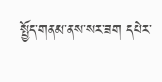སྤྱོད་གནམ་ནས་སར་ཟག དཔེར་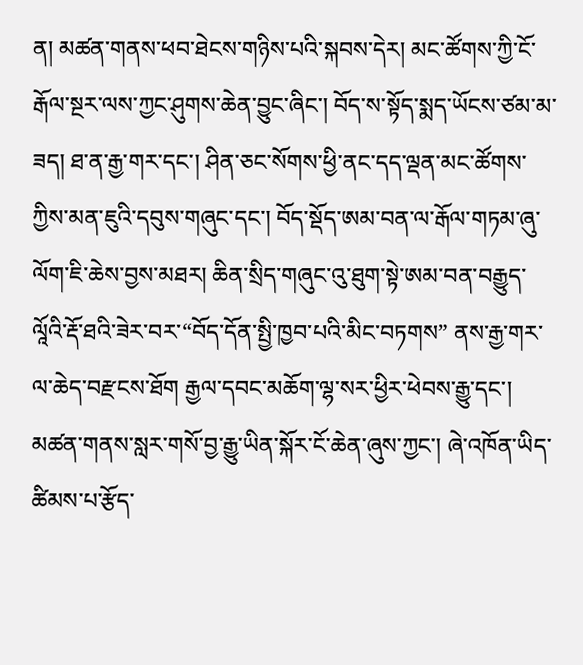ན། མཚན་གནས་ཕབ་ཐེངས་གཉིས་པའི་སྐབས་དེར། མང་ཚོགས་ཀྱི་ངོ་རྒོལ་སྔར་ལས་ཀྱང་ཤུགས་ཆེན་བྱུང་ཞིང་། བོད་ས་སྟོད་སྨད་ཡོངས་ཙམ་མ་ཟད། ཐ་ན་རྒྱ་གར་དང་། ཤིན་ཅང་སོགས་ཕྱི་ནང་དད་ལྡན་མང་ཚོགས་ཀྱིས་མན་ཇུའི་དབུས་གཞུང་དང་། བོད་སྡོད་ཨམ་བན་ལ་རྒོལ་གཏམ་ཞུ་ལོག་ཇི་ཆེས་བྱས་མཐར། ཆིན་སྲིད་གཞུང་འུ་ཐུག་སྟེ་ཨམ་བན་བརྒྱུད་ལཱོའི་རྡོ་ཐའི་ཟེར་བར་“བོད་དོན་སྤྱི་ཁྱབ་པའི་མིང་བཏགས” ནས་རྒྱ་གར་ལ་ཆེད་བརྫངས་ཐོག རྒྱལ་དབང་མཆོག་ལྷ་སར་ཕྱིར་ཕེབས་རྒྱུ་དང་། མཚན་གནས་སླར་གསོ་བྱ་རྒྱུ་ཡིན་སྐོར་ངོ་ཆེན་ཞུས་ཀྱང་། ཞེ་འཁོན་ཡིད་ཚིམས་པ་རྩོད་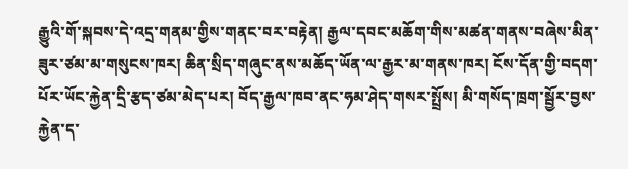རྒྱུའི་གོ་སྐབས་དེ་འདྲ་གནམ་གྱིས་གནང་བར་བརྟེན། རྒྱལ་དབང་མཆོག་གིས་མཚན་གནས་བཞེས་མིན་ཟུར་ཙམ་མ་གསུངས་ཁར། ཆིན་སྲིད་གཞུང་ནས་མཆོད་ཡོན་ལ་རྒྱར་མ་གནས་ཁར། ངོས་དོན་གྱི་བདག་པོར་ཡོང་རྐྱེན་དྲི་རྩད་ཙམ་མེད་པར། བོད་རྒྱལ་ཁབ་ནང་ཧམ་ཤེད་གསར་སྤྲོས། མི་གསོད་ཁྲག་སྦྱོར་བྱས་རྐྱེན་ད་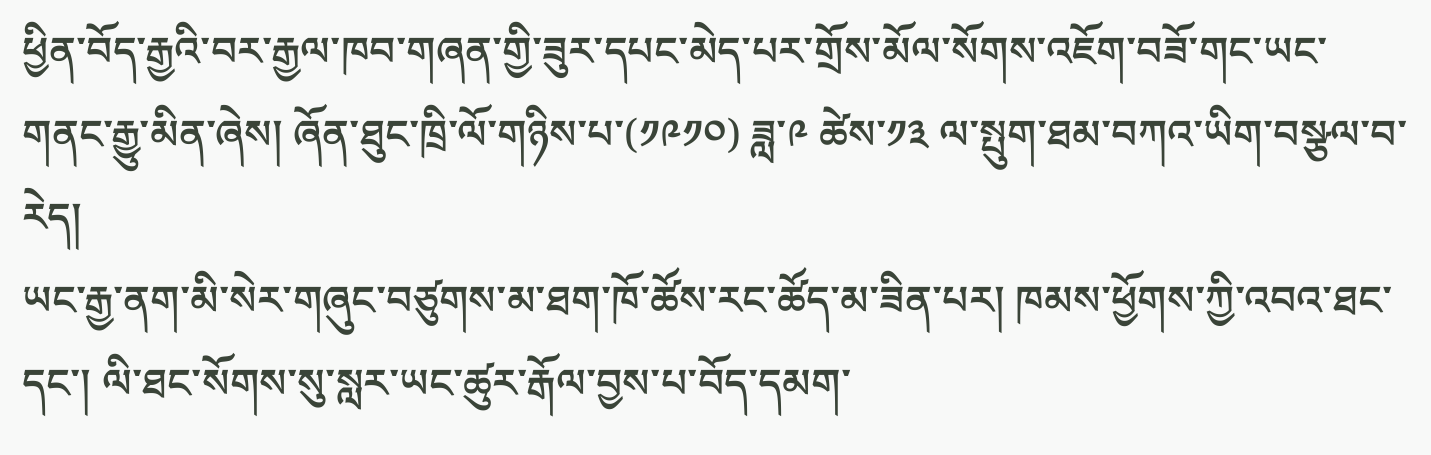ཕྱིན་བོད་རྒྱའི་བར་རྒྱལ་ཁབ་གཞན་གྱི་ཟུར་དཔང་མེད་པར་གྲོས་མོལ་སོགས་འཇོག་བཟོ་གང་ཡང་གནང་རྒྱུ་མིན་ཞེས། ཞོན་ཐུང་ཁྲི་ལོ་གཉིས་པ་(༡༩༡༠) ཟླ་༩ ཚེས་༡༣ ལ་སྤུག་ཐམ་བཀའ་ཡིག་བསྩལ་བ་རེད།
ཡང་རྒྱ་ནག་མི་སེར་གཞུང་བཙུགས་མ་ཐག་ཁོ་ཚོས་རང་ཚོད་མ་ཟིན་པར། ཁམས་ཕྱོགས་ཀྱི་འབའ་ཐང་དང་། ལི་ཐང་སོགས་སུ་སླར་ཡང་ཚུར་རྒོལ་བྱས་པ་བོད་དམག་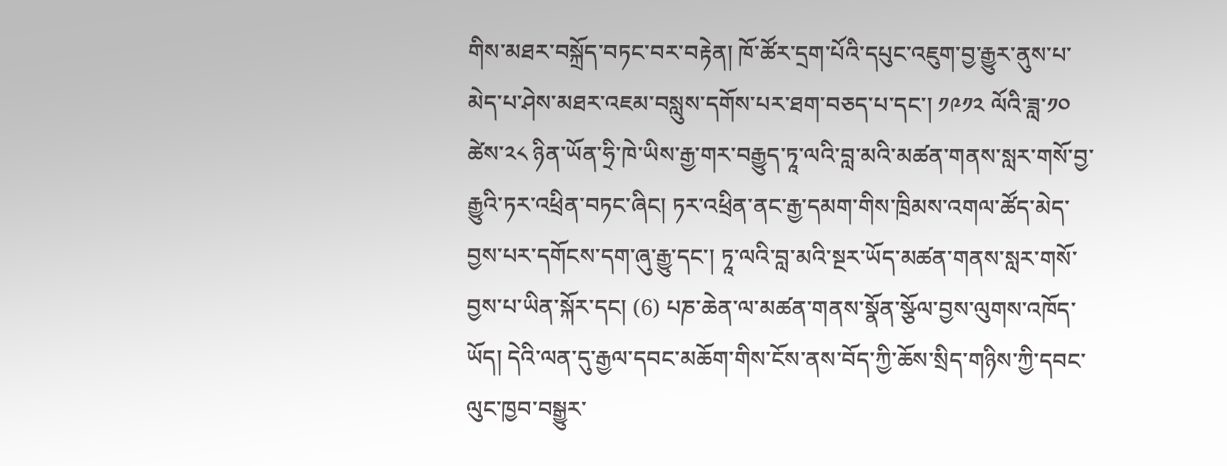གིས་མཐར་བསྐྲོད་བཏང་བར་བརྟེན། ཁོ་ཚོར་དྲག་པོའི་དཔུང་འཇུག་བྱ་རྒྱུར་ནུས་པ་མེད་པ་ཤེས་མཐར་འཇམ་བསླུས་དགོས་པར་ཐག་བཅད་པ་དང་། ༡༩༡༢ ལོའི་ཟླ་༡༠ ཚེས་༢༨ ཉིན་ཡོན་ཧྲི་ཁེ་ཡིས་རྒྱ་གར་བརྒྱུད་ཏཱ་ལའི་བླ་མའི་མཚན་གནས་སླར་གསོ་བྱ་རྒྱུའི་ཏར་འཕྲིན་བཏང་ཞིང། ཏར་འཕྲིན་ནང་རྒྱ་དམག་གིས་ཁྲིམས་འགལ་ཚོད་མེད་བྱས་པར་དགོངས་དག་ཞུ་རྒྱུ་དང་། ཏཱ་ལའི་བླ་མའི་སྔར་ཡོད་མཚན་གནས་སླར་གསོ་བྱས་པ་ཡིན་སྐོར་དང། (6) པཎ་ཆེན་ལ་མཚན་གནས་སྣོན་སྩོལ་བྱས་ལུགས་འཁོད་ཡོད། དེའི་ལན་དུ་རྒྱལ་དབང་མཆོག་གིས་ངོས་ནས་བོད་ཀྱི་ཆོས་སྲིད་གཉིས་ཀྱི་དབང་ལུང་ཁྱབ་བསྒྱུར་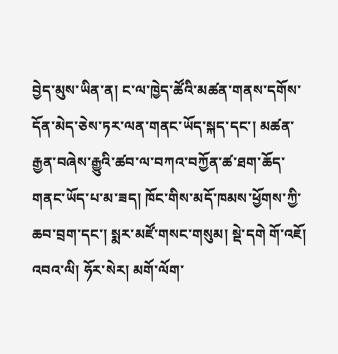བྱེད་མུས་ཡིན་ན། ང་ལ་ཁྱེད་ཚོའི་མཚན་གནས་དགོས་དོན་མེད་ཅེས་ཏར་ལན་གནང་ཡོད་སྐད་དང་། མཚན་རྒྱན་བཞེས་རྒྱུའི་ཚབ་ལ་བཀའ་བཀྱོན་ཚ་ཐག་ཆོད་གནང་ཡོད་པ་མ་ཟད། ཁོང་གིས་མདོ་ཁམས་ཕྱོགས་ཀྱི་ཆབ་བྲག་དང་། སྨར་མཛོ་གསང་གསུམ། སྡེ་དགེ གོ་འཇོ། འབའ་ལི། ཧོར་སེར། མགོ་ལོག་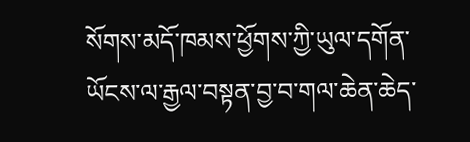སོགས་མདོ་ཁམས་ཕྱོགས་ཀྱི་ཡུལ་དགོན་ཡོངས་ལ་རྒྱལ་བསྟན་བྱ་བ་གལ་ཆེན་ཆེད་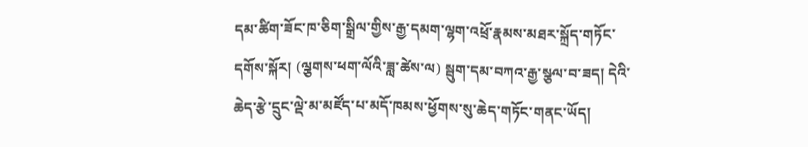དམ་ཚིག་ཟོང་ཁ་ཅིག་སྒྲིལ་གྱིས་རྒྱ་དམག་ལྷག་འཕྲོ་རྣམས་མཐར་སྐྲོད་གཏོང་དགོས་སྐོར། (ལྕགས་ཕག་ལོའི་ཟླ་ཚེས་ལ) སྦུག་དམ་བཀའ་རྒྱ་སྩལ་བ་ཟད། དེའི་ཆེད་རྩེ་དྲུང་ལྡེ་མ་མཛོད་པ་མདོ་ཁམས་ཕྱོགས་སུ་ཆེད་གཏོང་གནང་ཡོད།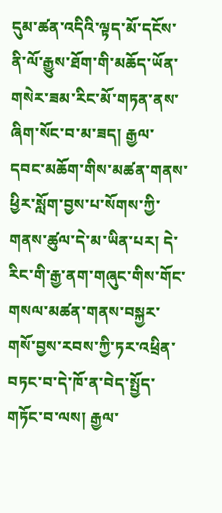དུམ་ཚན་འདིའི་ལྟད་མོ་དངོས་ནི་ལོ་རྒྱུས་ཐོག་གི་མཆོད་ཡོན་གསེར་ཟམ་རིང་མོ་གཏན་ནས་ཞིག་སོང་བ་མ་ཟད། རྒྱལ་དབང་མཆོག་གིས་མཚན་གནས་ཕྱིར་སློག་བྱས་པ་སོགས་ཀྱི་གནས་ཚུལ་དེ་མ་ཡིན་པར། དེ་རིང་གི་རྒྱ་ནག་གཞུང་གིས་གོང་གསལ་མཚན་གནས་བསྐྱར་གསོ་བྱས་རབས་ཀྱི་ཏར་འཕྲིན་བཏང་བ་དེ་ཁོ་ན་བེད་སྤྱོད་གཏོང་བ་ལས། རྒྱལ་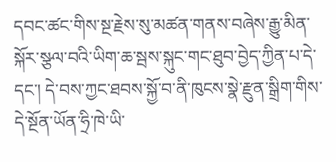དབང་ཚང་གིས་སྔ་རྗེས་སུ་མཚན་གནས་བཞེས་རྒྱུ་མིན་སྐོར་སྩལ་བའི་ཡིག་ཆ་སྦས་སྐུང་གང་ཐུབ་བྱེད་ཀྱིན་པ་དེ་དང་། དེ་བས་ཀྱང་ཐབས་སྐྱོ་བ་ནི་ཁུངས་སྣེ་རྫུན་སྒྲིག་གིས་དེ་སྔོན་ཡོན་ཧྲི་ཁེ་ཡི་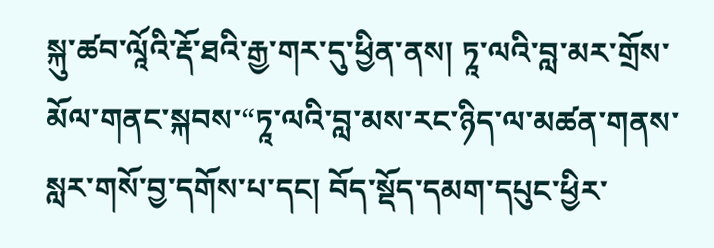སྐུ་ཚབ་ལཱོའི་རྡོ་ཐའི་རྒྱ་གར་དུ་ཕྱིན་ནས། ཏཱ་ལའི་བླ་མར་གྲོས་མོལ་གནང་སྐབས་“ཏཱ་ལའི་བླ་མས་རང་ཉིད་ལ་མཚན་གནས་སླར་གསོ་བྱ་དགོས་པ་དང། བོད་སྡོད་དམག་དཔུང་ཕྱིར་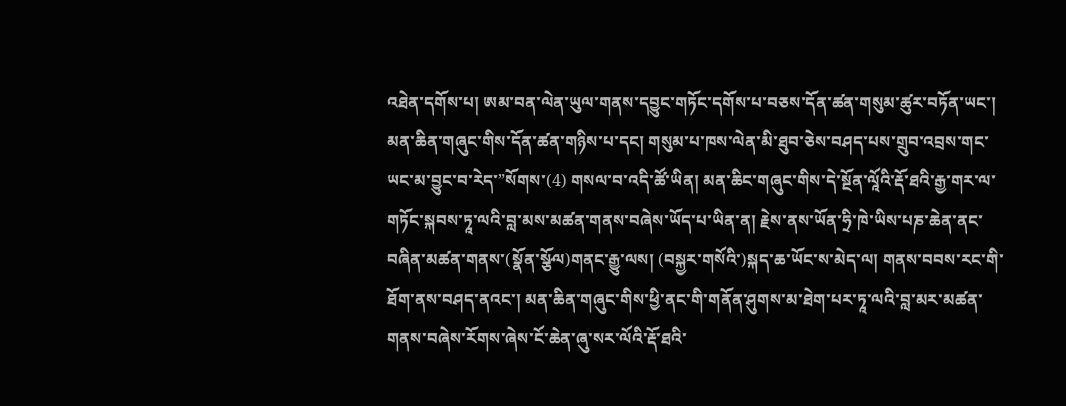འཐེན་དགོས་པ། ཨམ་བན་ལེན་ཡུལ་གནས་དབྱུང་གཏོང་དགོས་པ་བཅས་དོན་ཚན་གསུམ་ཚུར་བཏོན་ཡང་། མན་ཆིན་གཞུང་གིས་དོན་ཚན་གཉིས་པ་དང། གསུམ་པ་ཁས་ལེན་མི་ཐུབ་ཅེས་བཤད་པས་གྲུབ་འབྲས་གང་ཡང་མ་བྱུང་བ་རེད་”སོགས་(4) གསལ་བ་འདི་ཚོ་ཡིན། མན་ཆིང་གཞུང་གིས་དེ་སྔོན་ལཱོའི་རྡོ་ཐའི་རྒྱ་གར་ལ་གཏོང་སྐབས་ཏཱ་ལའི་བླ་མས་མཚན་གནས་བཞེས་ཡོད་པ་ཡིན་ན། རྗེས་ནས་ཡོན་ཧྲི་ཁེ་ཡིས་པཎ་ཆེན་ནང་བཞིན་མཚན་གནས་(སྣོན་སྩོལ)གནང་རྒྱུ་ལས། (བསྐྱར་གསོའི་)སྐད་ཆ་ཡོང་ས་མེད་ལ། གནས་བབས་རང་གི་ཐོག་ནས་བཤད་ནའང་། མན་ཆིན་གཞུང་གིས་ཕྱི་ནང་གི་གནོན་ཤུགས་མ་ཐེག་པར་ཏཱ་ལའི་བླ་མར་མཚན་གནས་བཞེས་རོགས་ཞེས་ངོ་ཆེན་ཞུ་སར་ལོའི་རྡོ་ཐའི་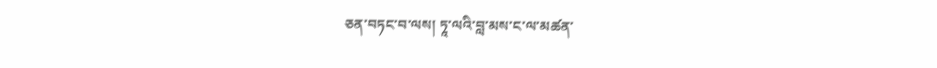ཅན་བཏང་བ་ལས། ཏཱ་ལའི་བླ་མས་ང་ལ་མཚན་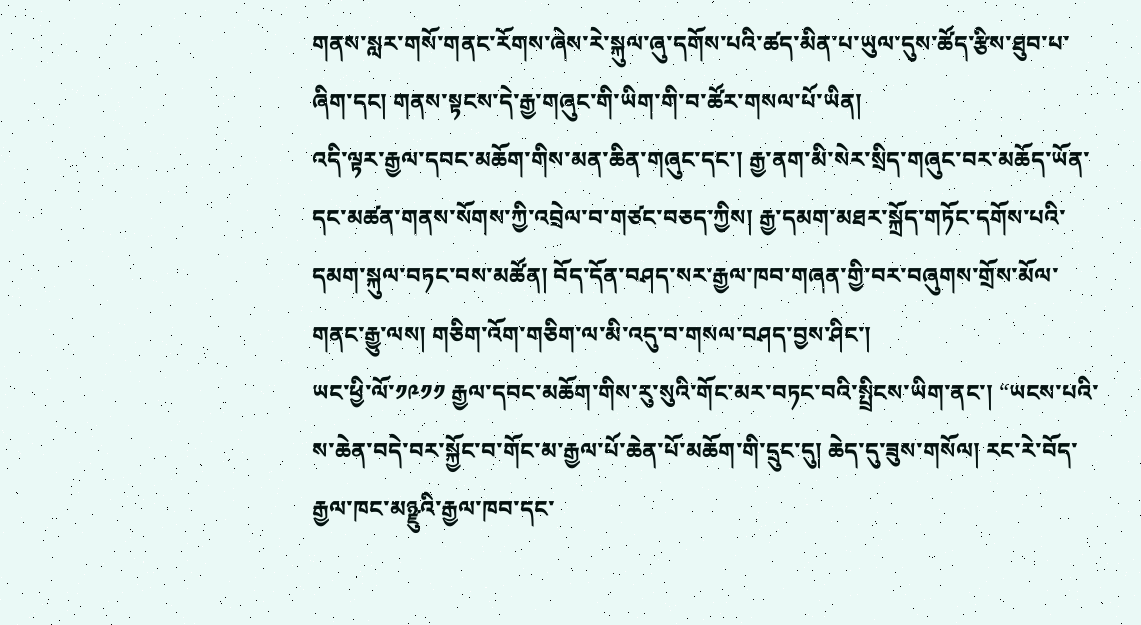གནས་སླར་གསོ་གནང་རོགས་ཞེས་རེ་སྐུལ་ཞུ་དགོས་པའི་ཚད་མིན་པ་ཡུལ་དུས་ཚོད་རྩིས་ཐུབ་པ་ཞིག་དང། གནས་སྟངས་དེ་རྒྱ་གཞུང་གི་ཡིག་གི་བ་ཚོར་གསལ་པོ་ཡིན།
འདི་ལྟར་རྒྱལ་དབང་མཆོག་གིས་མན་ཆིན་གཞུང་དང་། རྒྱ་ནག་མི་སེར་སྲིད་གཞུང་བར་མཆོད་ཡོན་དང་མཚན་གནས་སོགས་ཀྱི་འབྲེལ་བ་གཙང་བཅད་ཀྱིས། རྒྱ་དམག་མཐར་སྐྲོད་གཏོང་དགོས་པའི་དམག་སྐུལ་བཏང་བས་མཚོན། བོད་དོན་བཤད་སར་རྒྱལ་ཁབ་གཞན་གྱི་བར་བཞུགས་གྲོས་མོལ་གནང་རྒྱུ་ལས། གཅིག་འོག་གཅིག་ལ་མི་འདུ་བ་གསལ་བཤད་བྱས་ཤིང་།
ཡང་ཕྱི་ལོ་༡༩༡༡ རྒྱལ་དབང་མཆོག་གིས་རུ་སུའི་གོང་མར་བཏང་བའི་སྤྲིངས་ཡིག་ནང་། “ཡངས་པའི་ས་ཆེན་བདེ་བར་སྐྱོང་བ་གོང་མ་རྒྱལ་པོ་ཆེན་པོ་མཆོག་གི་དྲུང་དུ། ཆེད་དུ་ཟུས་གསོལ། རང་རེ་བོད་རྒྱལ་ཁང་མཉྫུའི་རྒྱལ་ཁབ་དང་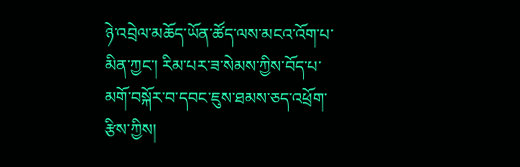ཉེ་འབྲེལ་མཆོད་ཡོན་ཚོད་ལས་མངའ་འོག་པ་མིན་ཀྱང་། རིམ་པར་ཟ་སེམས་ཀྱིས་བོད་པ་མགོ་བསྐོར་བ་དབང་ཇུས་ཐམས་ཅད་འཕྲོག་རྩིས་ཀྱིས།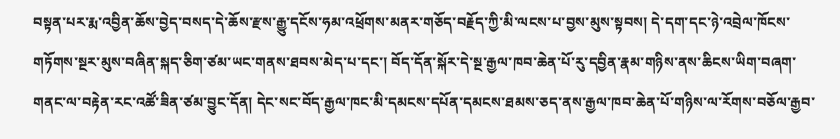བསྟན་པར་རྨ་འབྱིན་ཆོས་བྱེད་བསད་དེ་ཆོས་རྫས་རྒྱུ་དངོས་ཧམ་འཕྲོགས་མནར་གཅོད་བརྗོད་ཀྱི་མི་ལངས་པ་བྱས་མུས་སྟབས། དེ་དག་དང་ཉེ་འབྲེལ་ཁོངས་གཏོགས་སྔར་མུས་བཞིན་སྐད་ཅིག་ཙམ་ཡང་གནས་ཐབས་མེད་པ་དང་། བོད་དོན་སྐོར་དེ་སྔ་རྒྱལ་ཁབ་ཆེན་པོ་རུ་དབྱིན་རྣམ་གཉིས་ནས་ཆིངས་ཡིག་བཞག་གནང་ལ་བརྟེན་རང་འཚོ་ཟིན་ཙམ་བྱུང་དོན། དེང་སང་བོད་རྒྱལ་ཁང་མི་དམངས་དཔོན་དམངས་ཐམས་ཅད་ནས་རྒྱལ་ཁབ་ཆེན་པོ་གཉིས་ལ་རོགས་བཅོལ་རྒྱབ་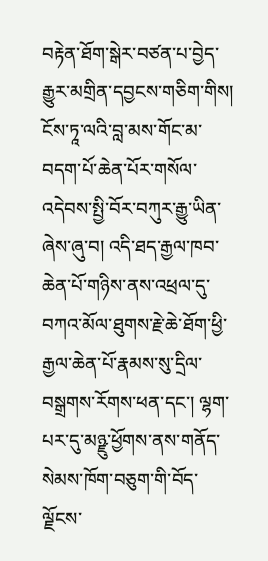བརྟེན་ཐོག་སྒེར་བཙན་པ་བྱེད་རྒྱུར་མགྲིན་དབྱངས་གཅིག་གིས། ངོས་ཏཱ་ལའི་བླ་མས་གོང་མ་བདག་པོ་ཆེན་པོར་གསོལ་འདེབས་སྤྱི་བོར་བཀུར་རྒྱུ་ཡིན་ཞེས་ཞུ་བ། འདི་ཐད་རྒྱལ་ཁབ་ཆེན་པོ་གཉིས་ནས་འཕྲལ་དུ་བཀའ་མོལ་ཐུགས་རྗེ་ཆེ་ཐོག་ཕྱི་རྒྱལ་ཆེན་པོ་རྣམས་སུ་དྲིལ་བསྒྲགས་རོགས་ཕན་དང་། ལྷག་པར་དུ་མཉྫུ་ཕྱོགས་ནས་གནོད་སེམས་ཁོག་བཅུག་གི་བོད་ལྗོངས་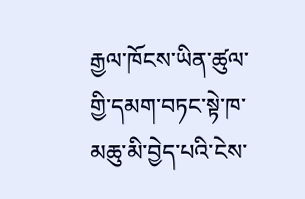རྒྱལ་ཁོངས་ཡིན་ཚུལ་གྱི་དམག་བཏང་སྟེ་ཁ་མཆུ་མི་བྱེད་པའི་ངེས་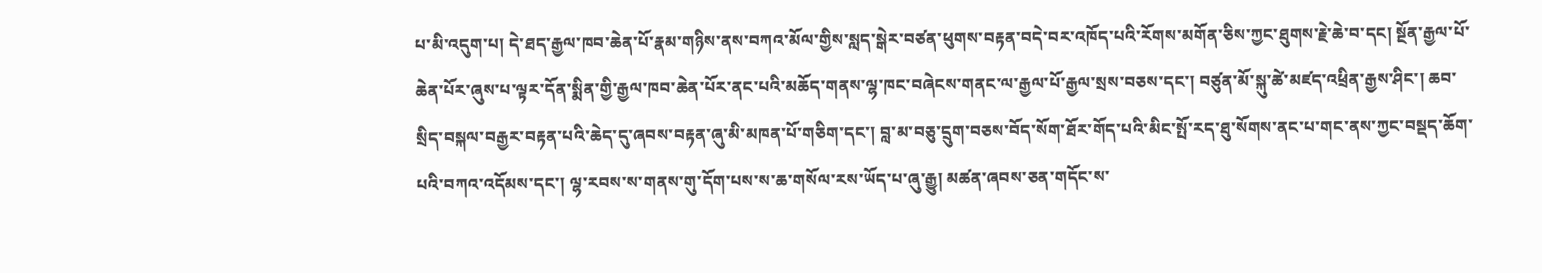པ་མི་འདུག་པ། དེ་ཐད་རྒྱལ་ཁབ་ཆེན་པོ་རྣམ་གཉིས་ནས་བཀའ་མོལ་གྱིས་སླད་སྒེར་བཙན་ཕུགས་བརྟན་བདེ་བར་འཁོད་པའི་རོགས་མགོན་ཅིས་ཀྱང་ཐུགས་རྗེ་ཆེ་བ་དང། སྔོན་རྒྱལ་པོ་ཆེན་པོར་ཞུས་པ་ལྟར་དོན་སྨིན་གྱི་རྒྱལ་ཁབ་ཆེན་པོར་ནང་པའི་མཆོད་གནས་ལྷ་ཁང་བཞེངས་གནང་ལ་རྒྱལ་པོ་རྒྱལ་སྲས་བཅས་དང་། བཙུན་མོ་སྐུ་ཚེ་མཛད་འཕྲིན་རྒྱས་ཤིང་། ཆབ་སྲིད་བསྐལ་བརྒྱར་བརྟན་པའི་ཆེད་དུ་ཞབས་བརྟན་ཞུ་མི་མཁན་པོ་གཅིག་དང་། བླ་མ་བཅུ་དྲུག་བཅས་བོད་སོག་ཐོར་གོད་པའི་མིང་སྤོ་རད་ཐུ་སོགས་ནང་པ་གང་ནས་ཀྱང་བསྡད་ཆོག་པའི་བཀའ་འདོམས་དང་། ལྷ་རབས་ས་གནས་གུ་དོག་པས་ས་ཆ་གསོལ་རས་ཡོད་པ་ཞུ་རྒྱུ། མཚན་ཞབས་ཅན་གདོང་ས་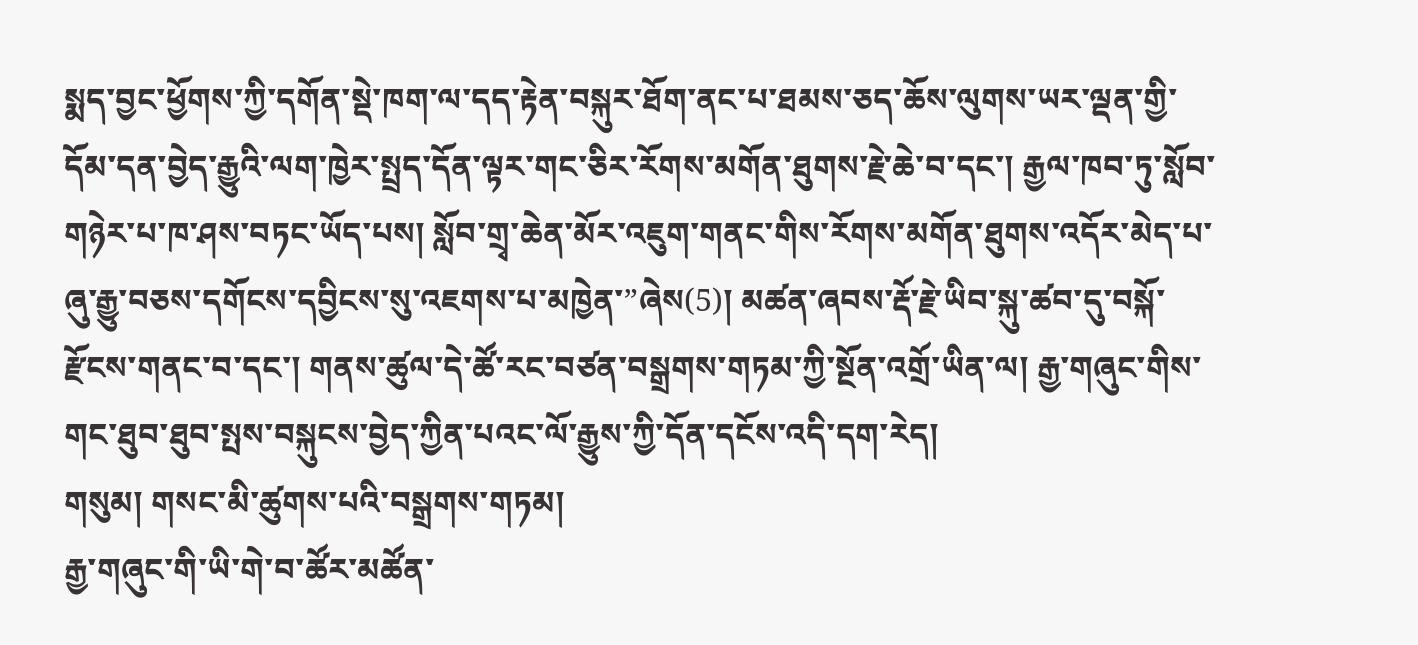སྨད་བྱང་ཕྱོགས་ཀྱི་དགོན་སྡེ་ཁག་ལ་དད་རྟེན་བསྐུར་ཐོག་ནང་པ་ཐམས་ཅད་ཆོས་ལུགས་ཡར་ལྡན་གྱི་དོམ་དན་བྱེད་རྒྱུའི་ལག་ཁྱེར་སྤྲད་དོན་ལྟར་གང་ཅིར་རོགས་མགོན་ཐུགས་རྗེ་ཆེ་བ་དང་། རྒྱལ་ཁབ་ཏུ་སློབ་གཉེར་པ་ཁ་ཤས་བཏང་ཡོད་པས། སློབ་གྲྭ་ཆེན་མོར་འཇུག་གནང་གིས་རོགས་མགོན་ཐུགས་འདོར་མེད་པ་ཞུ་རྒྱུ་བཅས་དགོངས་དབྱིངས་སུ་འཇགས་པ་མཁྱེན་”ཞེས(5)། མཚན་ཞབས་རྡོ་རྗེ་ཡིབ་སྐུ་ཚབ་དུ་བསྐོ་རྫོངས་གནང་བ་དང་། གནས་ཚུལ་དེ་ཚོ་རང་བཙན་བསྒྲགས་གཏམ་ཀྱི་སྔོན་འགྲོ་ཡིན་ལ། རྒྱ་གཞུང་གིས་གང་ཐུབ་ཐུབ་སྤས་བསྐུངས་བྱེད་ཀྱིན་པའང་ལོ་རྒྱུས་ཀྱི་དོན་དངོས་འདི་དག་རེད།
གསུམ། གསང་མི་ཚུགས་པའི་བསྒྲགས་གཏམ།
རྒྱ་གཞུང་གི་ཡི་གེ་བ་ཚོར་མཚོན་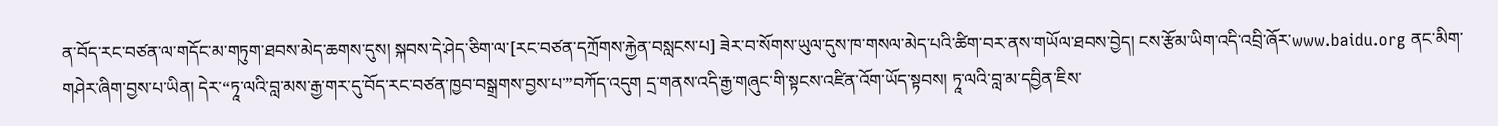ན་བོད་རང་བཙན་ལ་གདོང་མ་གཏུག་ཐབས་མེད་ཆགས་དུས། སྐབས་དེ་ཤེད་ཅིག་ལ་[རང་བཙན་དཀྲོགས་རྐྱེན་བསླངས་པ] ཟེར་བ་སོགས་ཡུལ་དུས་ཁ་གསལ་མེད་པའི་ཚིག་བར་ནས་གཡོལ་ཐབས་བྱེད། ངས་རྩོམ་ཡིག་འདི་འབྲི་ཞོར་www.baidu.org ནང་མིག་གཤེར་ཞིག་བྱས་པ་ཡིན། དེར་“ཏཱ་ལའི་བླ་མས་རྒྱ་གར་དུ་བོད་རང་བཙན་ཁྱབ་བསྒྲགས་བྱས་པ་”བཀོད་འདུག དྲ་གནས་འདི་རྒྱ་གཞུང་གི་སྟངས་འཛིན་འོག་ཡོད་སྟབས། ཏཱ་ལའི་བླ་མ་དབྱིན་ཇིས་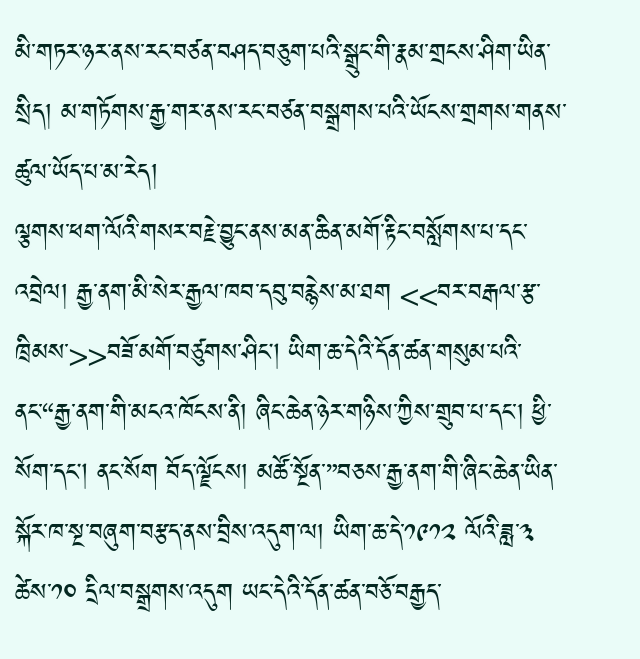མི་གཏར་ཉར་ནས་རང་བཙན་བཤད་བཅུག་པའི་སྒྲུང་གི་རྣམ་གྲངས་ཤིག་ཡིན་སྲིད། མ་གཏོགས་རྒྱ་གར་ནས་རང་བཙན་བསྒྲགས་པའི་ཡོངས་གྲགས་གནས་ཚུལ་ཡོད་པ་མ་རེད།
ལྕགས་ཕག་ལོའི་གསར་བརྗེ་བྱུང་ནས་མན་ཆིན་མགོ་རྟིང་བསློགས་པ་དང་འབྲེལ། རྒྱ་ནག་མི་སེར་རྒྱལ་ཁབ་དབུ་བརྙེས་མ་ཐག <<བར་བརྒལ་རྩ་ཁྲིམས་>>བཟོ་མགོ་བཙུགས་ཤིང། ཡིག་ཆ་དེའི་དོན་ཚན་གསུམ་པའི་ནང་“རྒྱ་ནག་གི་མངའ་ཁོངས་ནི། ཞིང་ཆེན་ཉེར་གཉིས་ཀྱིས་གྲུབ་པ་དང་། ཕྱི་སོག་དང། ནང་སོག བོད་ལྗོངས། མཚོ་སྔོན་”བཅས་རྒྱ་ནག་གི་ཞིང་ཆེན་ཡིན་སྐོར་ཁ་སྔ་བཞུག་བརྩད་ནས་བྲིས་འདུག་ལ། ཡིག་ཆ་དེ་༡༩༡༢ ལོའི་ཟླ་༣ ཚེས་༡༠ དྲིལ་བསྒྲགས་འདུག ཡང་དེའི་དོན་ཚན་བཅོ་བརྒྱད་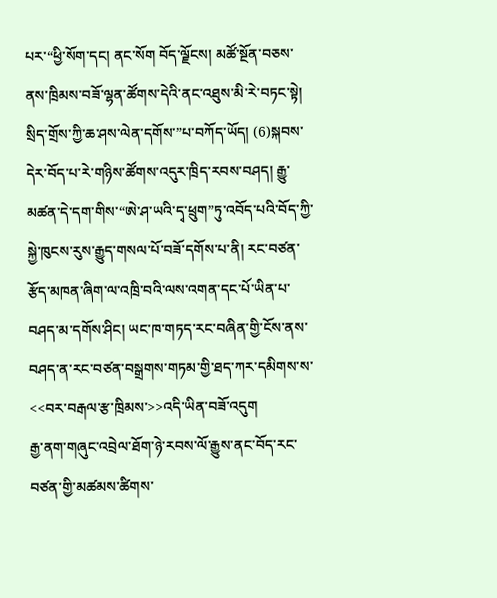པར་“ཕྱི་སོག་དང། ནང་སོག བོད་ལྗོངས། མཚོ་སྔོན་བཅས་ནས་ཁྲིམས་བཟོ་ལྷན་ཚོགས་དེའི་ནང་འཐུས་མི་རེ་བཏང་སྟེ། སྲིད་གྲོས་ཀྱི་ཆ་ཤས་ལེན་དགོས་”པ་བཀོད་ཡོད། (6)སྐབས་དེར་བོད་པ་རེ་གཉིས་ཚོགས་འདུར་ཁྲིད་རབས་བཤད། རྒྱུ་མཚན་དེ་དག་གིས་“ཨེ་ཤ་ཡའི་དྭ་ཕྲུག”ཏུ་འབོད་པའི་བོད་ཀྱི་སྐྱེ་ཁུངས་རུས་རྒྱུད་གསལ་པོ་བཟོ་དགོས་པ་ནི། རང་བཙན་རྩོད་མཁན་ཞིག་ལ་འཁྲི་བའི་ལས་འགན་དང་པོ་ཡིན་པ་བཤད་མ་དགོས་ཤིང། ཡང་ཁ་གཏད་རང་བཞིན་གྱི་ངོས་ནས་བཤད་ན་རང་བཙན་བསྒྲགས་གཏམ་གྱི་ཐད་ཀར་དམིགས་ས་<<བར་བརྒལ་རྩ་ཁྲིམས་>>འདི་ཡིན་བཟོ་འདུག
རྒྱ་ནག་གཞུང་འབྲེལ་ཐོག་ཉེ་རབས་ལོ་རྒྱུས་ནང་བོད་རང་བཙན་གྱི་མཚམས་ཚིགས་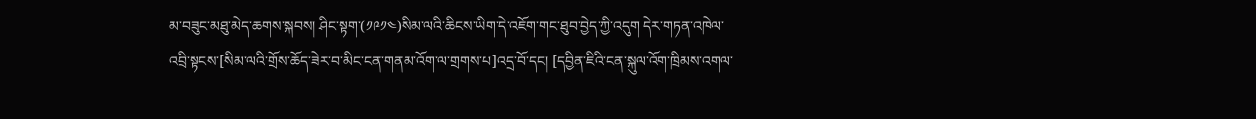མ་བཟུང་མཐུ་མེད་ཆགས་སྐབས། ཤིང་སྟག་(༡༩༡༤)སིམ་ལའི་ཆིངས་ཡིག་དེ་འཇོག་གང་ཐུབ་བྱེད་ཀྱི་འདུག དེར་གཏན་འཁེལ་འབྲི་སྟངས་[སིམ་ལའི་གྲོས་ཆོད་ཟེར་བ་མིང་ངན་གནམ་འོག་ལ་གྲགས་པ]འདྲ་བོ་དང། [དབྱིན་ཇིའི་ངན་སྐུལ་འོག་ཁྲིམས་འགལ་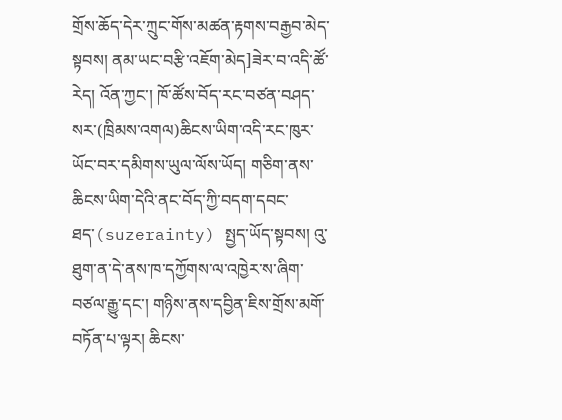གྲོས་ཆོད་དེར་ཀྲུང་གོས་མཚན་རྟགས་བརྒྱབ་མེད་སྟབས། ནམ་ཡང་བརྩི་འཇོག་མེད]ཟེར་བ་འདི་ཚོ་རེད། འོན་ཀྱང་། ཁོ་ཚོས་བོད་རང་བཙན་བཤད་སར་(ཁྲིམས་འགལ)ཆིངས་ཡིག་འདི་རང་ཁུར་ཡོང་བར་དམིགས་ཡུལ་ལོས་ཡོད། གཅིག་ནས་ཆིངས་ཡིག་དེའི་ནང་བོད་ཀྱི་བདག་དབང་ཐད་(suzerainty) སྤྱད་ཡོད་སྟབས། འུ་ཐུག་ན་དེ་ནས་ཁ་དཀྱོགས་ལ་འཁྱེར་ས་ཞིག་བཙལ་རྒྱུ་དང་། གཉིས་ནས་དབྱིན་ཇིས་གྲོས་མགོ་བཏོན་པ་ལྟར། ཆིངས་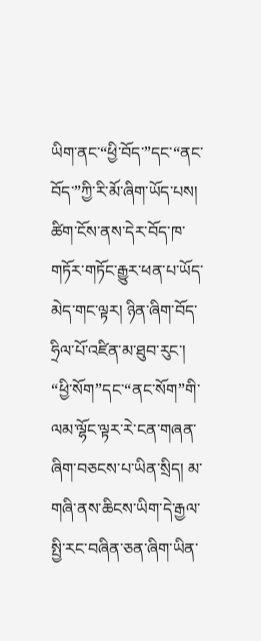ཡིག་ནང་“ཕྱི་བོད་”དང་“ནང་བོད་”ཀྱི་རི་མོ་ཞིག་ཡོད་པས། ཚིག་ངོས་ནས་དེར་བོད་ཁ་གཏོར་གཏོང་རྒྱུར་ཕན་པ་ཡོད་མེད་གང་ལྟར། ཉིན་ཞིག་བོད་ཧྲིལ་པོ་འཛིན་མ་ཐུབ་རུང་། “ཕྱི་སོག”དང་“ནང་སོག”གི་ལམ་ལྷོང་ལྟར་རེ་ངན་གཞན་ཞིག་བཅངས་པ་ཡིན་སྲིད། མ་གཞི་ནས་ཆིངས་ཡིག་དེ་རྒྱལ་སྤྱི་རང་བཞིན་ཅན་ཞིག་ཡིན་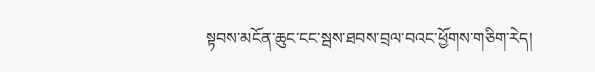སྟབས་མངོན་ཆུང་ངང་སྦས་ཐབས་བྲལ་བའང་ཕྱོགས་གཅིག་རེད།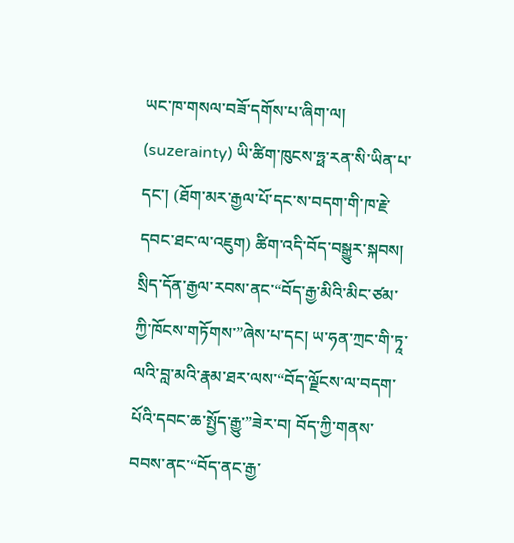ཡང་ཁ་གསལ་བཟོ་དགོས་པ་ཞིག་ལ། (suzerainty) ཡི་ཚིག་ཁུངས་ཧྥ་རན་སི་ཡིན་པ་དང་། (ཐོག་མར་རྒྱལ་པོ་དང་ས་བདག་གི་ཁ་རྗེ་དབང་ཐང་ལ་འཇུག) ཚིག་འདི་བོད་བསྒྱུར་སྐབས། སྲིད་དོན་རྒྱལ་རབས་ནང་“བོད་རྒྱ་མིའི་མིང་ཙམ་ཀྱི་ཁོངས་གཏོགས་”ཞེས་པ་དང། ཡ་ཧན་ཀྲང་གི་ཏཱ་ལའི་བླ་མའི་རྣམ་ཐར་ལས་“བོད་ལྗོངས་ལ་བདག་པོའི་དབང་ཆ་སྤྱོད་རྒྱུ་”ཟེར་བ། བོད་ཀྱི་གནས་བབས་ནང་“བོད་ནང་རྒྱ་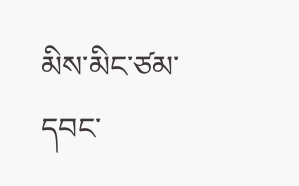མིས་མིང་ཙམ་དབང་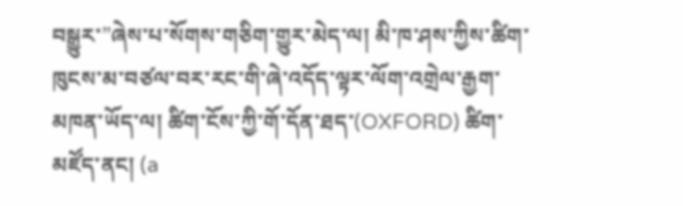བསྒྱུར་”ཞེས་པ་སོགས་གཅིག་གྱུར་མེད་ལ། མི་ཁ་ཤས་ཀྱིས་ཚིག་ཁུངས་མ་བཙལ་བར་རང་གི་ཞེ་འདོད་ལྟར་ལོག་འགྲེལ་རྒྱག་མཁན་ཡོད་ལ། ཚིག་ངོས་ཀྱི་གོ་དོན་ཐད་(OXFORD) ཚིག་མཛོད་ནང། (a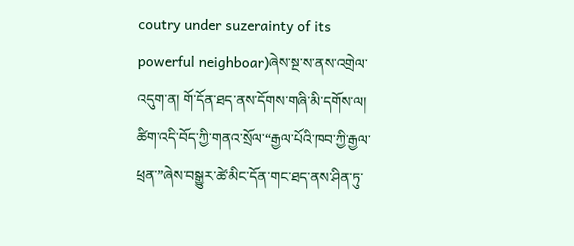coutry under suzerainty of its powerful neighboar)ཞེས་སྔ་ས་ནས་འགྲེལ་འདུག་ན། གོ་དོན་ཐད་ནས་དོགས་གཞི་མི་དགོས་ལ། ཚིག་འདི་བོད་ཀྱི་གནའ་སྲོལ་“རྒྱལ་པོའི་ཁབ་ཀྱི་རྒྱལ་ཕྲན་”ཞེས་བསྒྱུར་ཚེ་མིང་དོན་གང་ཐད་ནས་ཤིན་ཏུ་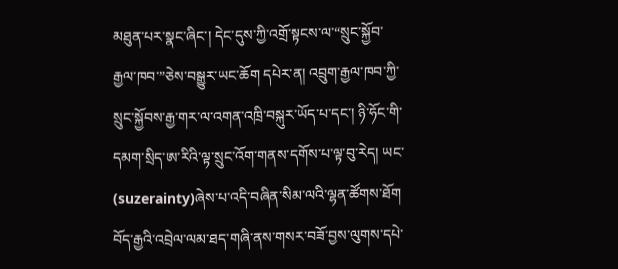མཐུན་པར་སྣང་ཞིང་། དེང་དུས་ཀྱི་འགྲོ་སྟངས་ལ་“སྲུང་སྐྱོབ་རྒྱལ་ཁབ་”ཅེས་བསྒྱུར་ཡང་ཆོག དཔེར་ན། འབྲུག་རྒྱལ་ཁབ་ཀྱི་སྲུང་སྐྱོབས་རྒྱ་གར་ལ་འགན་འཁྲི་བསྐུར་ཡོད་པ་དང་། ཉི་ཧོང་གི་དམག་སྲིད་ཨ་རིའི་ལྟ་སྲུང་འོག་གནས་དགོས་པ་ལྟ་བུ་རེད། ཡང་ (suzerainty)ཞེས་པ་འདི་བཞིན་སིམ་ལའི་ལྷན་ཚོགས་ཐོག བོད་རྒྱའི་འབྲེལ་ལམ་ཐད་གཞི་ནས་གསར་བཟོ་བྱས་ལུགས་དཔེ་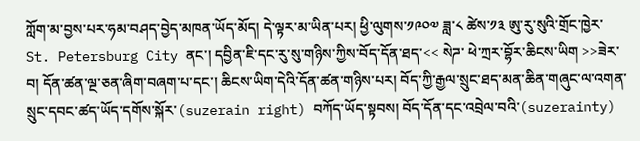ཀློག་མ་བྱས་པར་ཧམ་བཤད་བྱེད་མཁན་ཡོད་མོད། དེ་ལྟར་མ་ཡིན་པར། ཕྱི་ལུགས་༡༩༠༧ ཟླ་༨ ཚེས་༡༣ ཨུ་རུ་སུའི་གྲོང་ཁྱེར་ St. Petersburg City ནང་། དབྱིན་ཇི་དང་རུ་སུ་གཉིས་ཀྱིས་བོད་དོན་ཐད་<< སེཌ་ ཕེ་ཀྲར་བྷོར་ཆིངས་ཡིག >>ཟེར་བ། དོན་ཚན་ལྔ་ཅན་ཞིག་བཞག་པ་དང་། ཆིངས་ཡིག་དེའི་དོན་ཚན་གཉིས་པར། བོད་ཀྱི་རྒྱལ་སྲུང་ཐད་མན་ཆིན་གཞུང་ལ་འགན་སྲུང་དབང་ཚད་ཡོད་དགོས་སྐོར་(suzerain right) བཀོད་ཡོད་སྟབས། བོད་དོན་དང་འབྲེལ་བའི་(suzerainty)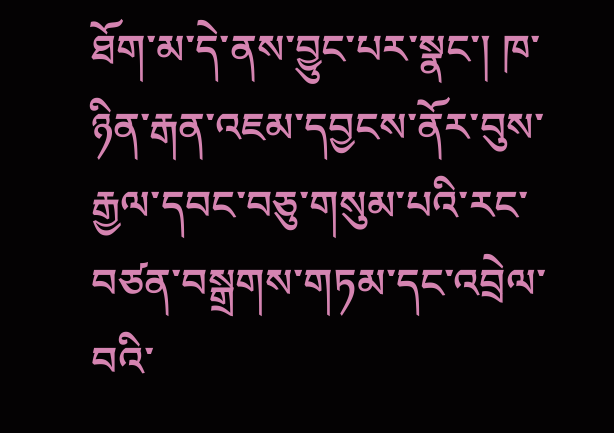ཐོག་མ་དེ་ནས་བྱུང་པར་སྣང་། ཁ་ཉིན་རྒན་འཇམ་དབྱངས་ནོར་བུས་རྒྱལ་དབང་བཅུ་གསུམ་པའི་རང་བཙན་བསྒྲགས་གཏམ་དང་འབྲེལ་བའི་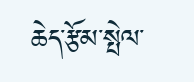ཆེད་རྩོམ་སྤེལ་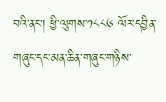བའི་ནང་། ཕྱི་ལུགས་༡༨༨༦ ལོར་དབྱིན་གཞུང་དང་མན་ཆིན་གཞུང་གཉིས་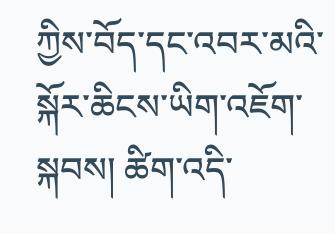ཀྱིས་བོད་དང་འབར་མའི་སྐོར་ཆིངས་ཡིག་འཇོག་སྐབས། ཚིག་འདི་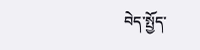བེད་སྤྱོད་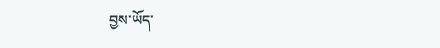བྱས་ཡོད་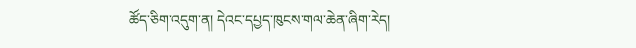ཚོད་ཅིག་འདུག་ན། དེའང་དཔྱད་ཁུངས་གལ་ཆེན་ཞིག་རེད།